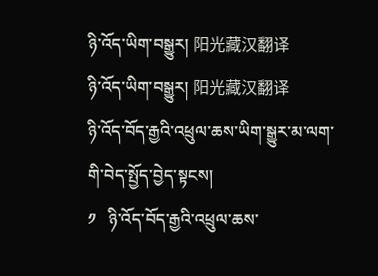ཉི་འོད་ཡིག་བསྒྱུར། 阳光藏汉翻译
ཉི་འོད་ཡིག་བསྒྱུར། 阳光藏汉翻译
ཉི་འོད་བོད་རྒྱའི་འཕྲུལ་ཆས་ཡིག་སྒྱུར་མ་ལག་གི་བེད་སྤྱོད་བྱེད་སྟངས།
༡   ཉི་འོད་བོད་རྒྱའི་འཕྲུལ་ཆས་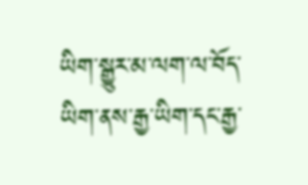ཡིག་སྒྱུར་མ་ལག་ལ་བོད་ཡིག་ནས་རྒྱ་ཡིག་དང་རྒྱ་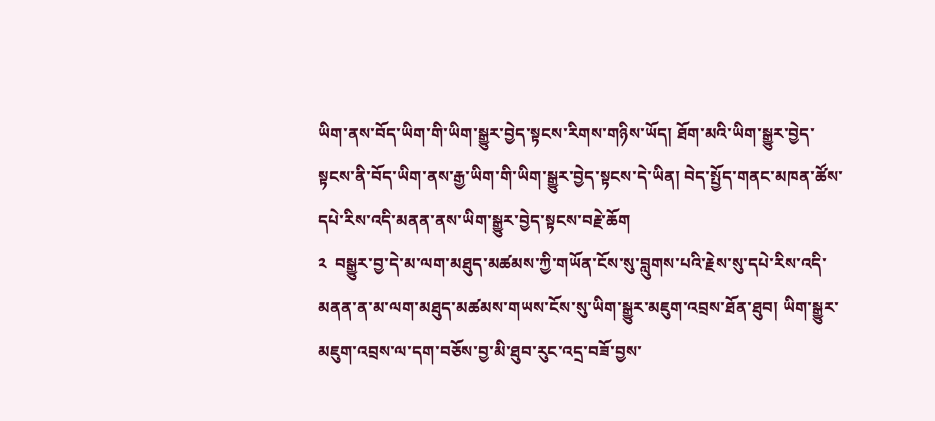ཡིག་ནས་བོད་ཡིག་གི་ཡིག་སྒྱུར་བྱེད་སྟངས་རིགས་གཉིས་ཡོད། ཐོག་མའི་ཡིག་སྒྱུར་བྱེད་སྟངས་ནི་བོད་ཡིག་ནས་རྒྱ་ཡིག་གི་ཡིག་སྒྱུར་བྱེད་སྟངས་དེ་ཡིན། བེད་སྤྱོད་གནང་མཁན་ཚོས་དཔེ་རིས་འདི་མནན་ནས་ཡིག་སྒྱུར་བྱེད་སྟངས་བརྗེ་ཆོག
༢  བསྒྱུར་བྱ་དེ་མ་ལག་མཐུད་མཚམས་ཀྱི་གཡོན་ངོས་སུ་བླུགས་པའི་རྗེས་སུ་དཔེ་རིས་འདི་མནན་ན་མ་ལག་མཐུད་མཚམས་གཡས་ངོས་སུ་ཡིག་སྒྱུར་མཇུག་འབྲས་ཐོན་ཐུབ། ཡིག་སྒྱུར་མཇུག་འབྲས་ལ་དག་བཅོས་བྱ་མི་ཐུབ་རུང་འདྲ་བཟོ་བྱས་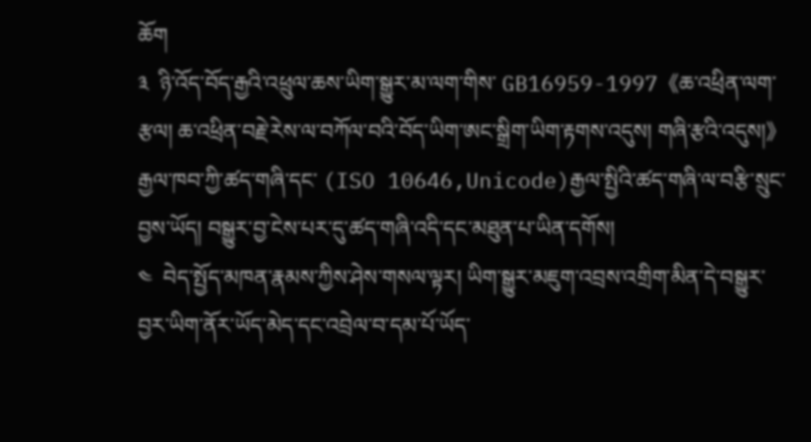ཆོག
༣  ཉི་འོད་བོད་རྒྱའི་འཕྲུལ་ཆས་ཡིག་སྒྱུར་མ་ལག་གིས་ GB16959-1997《ཆ་འཕྲིན་ལག་རྩལ། ཆ་འཕྲིན་བརྗེ་རེས་ལ་བཀོལ་བའི་བོད་ཡིག་ཨང་སྒྲིག་ཡིག་རྟགས་འདུས། གཞི་རྩའི་འདུས།》རྒྱལ་ཁབ་ཀྱི་ཚད་གཞི་དང་ (ISO 10646,Unicode)རྒྱལ་སྤྱིའི་ཚད་གཞི་ལ་བརྩི་སྲུང་བྱས་ཡོད། བསྒྱུར་བྱ་ངེས་པར་དུ་ཚད་གཞི་འདི་དང་མཐུན་པ་ཡིན་དགོས།
༤  བེད་སྤྱོད་མཁན་རྣམས་ཀྱིས་ཤེས་གསལ་ལྟར། ཡིག་སྒྱུར་མཇུག་འབྲས་འགྲིག་མིན་དེ་བསྒྱུར་བྱར་ཡིག་ནོར་ཡོད་མེད་དང་འབྲེལ་བ་དམ་པོ་ཡོད་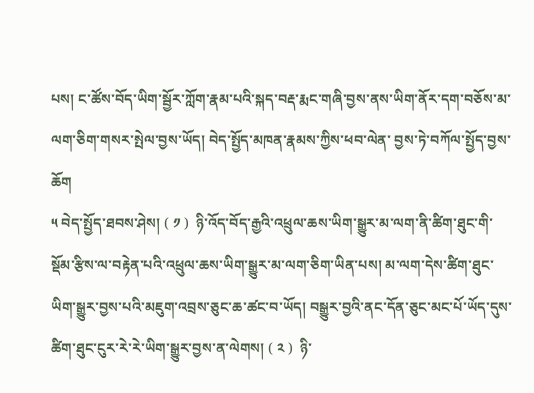པས། ང་ཚོས་བོད་ཡིག་སྦྱོར་ཀློག་རྣམ་པའི་སྐད་བརྡ་རྨང་གཞི་བྱས་ནས་ཡིག་ནོར་དག་བཅོས་མ་ལག་ཅིག་གསར་སྤེལ་བྱས་ཡོད། བེད་སྤྱོད་མཁན་རྣམས་ཀྱིས་ཕབ་ལེན་ བྱས་ཏེ་བཀོལ་སྤྱོད་བྱས་ཆོག
༥ བེད་སྤྱོད་ཐབས་ཤེས། ( ༡ )  ཉི་འོད་བོད་རྒྱའི་འཕྲུལ་ཆས་ཡིག་སྒྱུར་མ་ལག་ནི་ཚིག་ཐུང་གི་སྡོམ་རྩིས་ལ་བརྟེན་པའི་འཕྲུལ་ཆས་ཡིག་སྒྱུར་མ་ལག་ཅིག་ཡིན་པས། མ་ལག་དེས་ཚིག་ཐུང་ཡིག་སྒྱུར་བྱས་པའི་མཇུག་འབྲས་ཅུང་ཆ་ཚང་བ་ཡོད། བསྒྱུར་བྱའི་ནང་དོན་ཅུང་མང་པོ་ཡོད་དུས་ཚིག་ཐུང་ངུར་རེ་རེ་ཡིག་སྒྱུར་བྱས་ན་ལེགས། ( ༢ )  ཉི་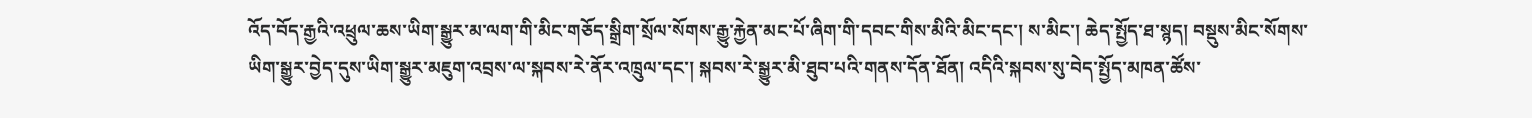འོད་བོད་རྒྱའི་འཕྲུལ་ཆས་ཡིག་སྒྱུར་མ་ལག་གི་མིང་གཅོད་སྒྲིག་སྲོལ་སོགས་རྒྱུ་རྐྱེན་མང་པོ་ཞིག་གི་དབང་གིས་མིའི་མིང་དང་། ས་མིང་། ཆེད་སྤྱོད་ཐ་སྙད། བསྡུས་མིང་སོགས་ཡིག་སྒྱུར་བྱེད་དུས་ཡིག་སྒྱུར་མཇུག་འབྲས་ལ་སྐབས་རེ་ནོར་འཁྲུལ་དང་། སྐབས་རེ་སྒྱུར་མི་ཐུབ་པའི་གནས་དོན་ཐོན། འདིའི་སྐབས་སུ་བེད་སྤྱོད་མཁན་ཚོས་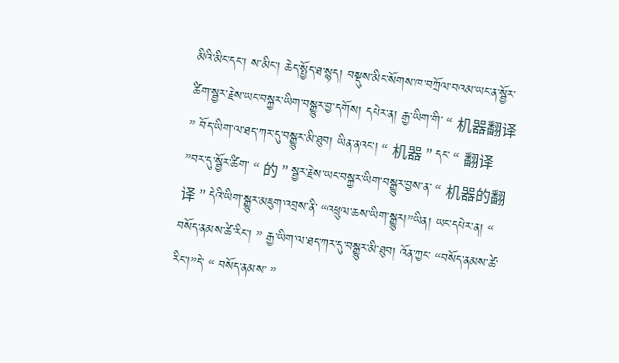མིའི་མིང་དང་། ས་མིང་། ཆེད་སྤྱོད་ཐ་སྙད། བསྡུས་མིང་སོགས་ཁ་བཀྲོལ་བའམ་ཡང་ན་སྦྱོར་ཚིག་སྦྱར་རྗེས་ཡང་བསྐྱར་ཡིག་བསྒྱུར་བྱ་དགོས། དཔེར་ན། རྒྱ་ཡིག་གི་ “ 机器翻译 ” བོད་ཡིག་ལ་ཐད་ཀར་དུ་བསྒྱུར་མི་ཐུབ། ཡིན་ནའང་། “ 机器 ” དང་ “ 翻译 ”བར་དུ་སྦྱོར་ཚིག་ “ 的 ” སྦྱར་རྗེས་ཡང་བསྐྱར་ཡིག་བསྒྱུར་བྱས་ན་ “ 机器的翻译 ” དེའི་ཡིག་སྒྱུར་མཇུག་འབྲས་ནི་ “འཕྲུལ་ཆས་ཡིག་སྒྱུར།”ཡིན། ཡང་དཔེར་ན། “ བསོད་ནམས་ཚེ་རིང་། ” རྒྱ་ཡིག་ལ་ཐད་ཀར་དུ་བསྒྱུར་མི་ཐུབ། འོན་ཀྱང་ “བསོད་ནམས་ཚེ་རིང་།”དེ་ “ བསོད་ནམས་ ”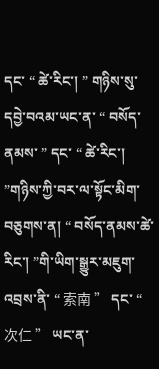དང་ “ ཚེ་རིང་། ” གཉིས་སུ་དབྱེ་བའམ་ཡང་ན་ “ བསོད་ནམས་ ” དང་ “ ཚེ་རིང་། ”གཉིས་ཀྱི་བར་ལ་སྟོང་མིག་བཅུགས་ན། “ བསོད་ནམས་ཚེ་རིང་། ”གི་ཡིག་སྒྱུར་མཇུག་འབྲས་ནི་ “ 索南 ” དང་ “ 次仁 ” ཡང་ན་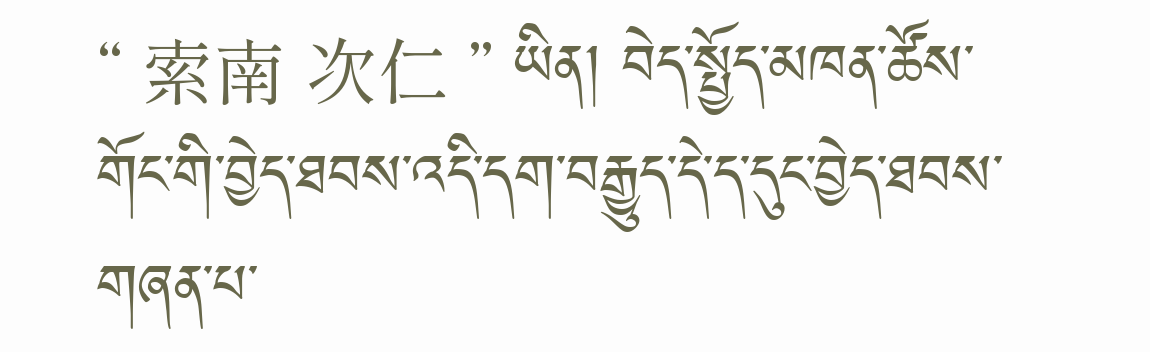“ 索南 次仁 ” ཡིན། བེད་སྤྱོད་མཁན་ཚོས་གོང་གི་བྱེད་ཐབས་འདི་དག་བརྒྱུད་དེ་ད་དུང་བྱེད་ཐབས་གཞན་པ་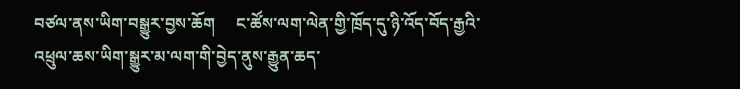བཙལ་ནས་ཡིག་བསྒྱུར་བྱས་ཆོག     ང་ཚོས་ལག་ལེན་གྱི་ཁྲོད་དུ་ཉི་འོད་བོད་རྒྱའི་འཕྲུལ་ཆས་ཡིག་སྒྱུར་མ་ལག་གི་བྱེད་ནུས་རྒྱུན་ཆད་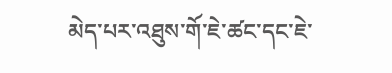མེད་པར་འཐུས་གོ་ཇེ་ཚང་དང་ཇེ་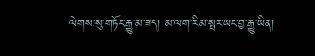ལེགས་སུ་གཏོང་རྒྱུ་མ་ཟད། མ་ལག་རིམ་སྤར་ཡང་བྱ་རྒྱུ་ཡིན།